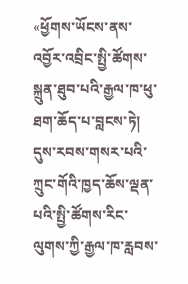«ཕྱོགས་ཡོངས་ནས་འབྱོར་འབྲིང་སྤྱི་ཚོགས་སྐྲུན་ཐུབ་པའི་རྒྱལ་ཁ་ཕུ་ཐག་ཆོད་པ་བླངས་ཏེ། དུས་རབས་གསར་པའི་ཀྲུང་གོའི་ཁྱད་ཆོས་ལྡན་པའི་སྤྱི་ཚོགས་རིང་ལུགས་ཀྱི་རྒྱལ་ཁ་རླབས་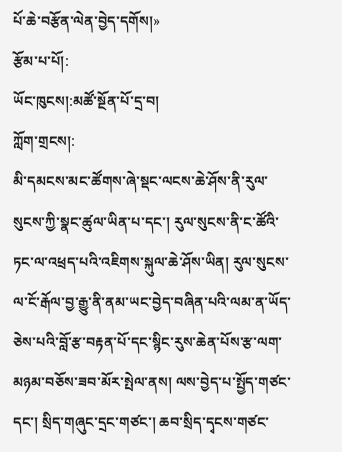པོ་ཆེ་བརྩོན་ལེན་བྱེད་དགོས།»
རྩོམ་པ་པོ།:
ཡོང་ཁུངས།:མཚོ་སྔོན་པོ་དྲ་བ།
ཀློག་གྲངས།:
མི་དམངས་མང་ཚོགས་ཞེ་སྡང་ལངས་ཆེ་ཤོས་ནི་རུལ་སུངས་ཀྱི་སྣང་ཚུལ་ཡིན་པ་དང་། རུལ་སུངས་ནི་ང་ཚོའི་ཏང་ལ་འཕྲད་པའི་འཇིགས་སྐུལ་ཆེ་ཤོས་ཡིན། རུལ་སུངས་ལ་ངོ་རྒོལ་བྱ་རྒྱུ་ནི་ནམ་ཡང་བྱེད་བཞིན་པའི་ལམ་ན་ཡོད་ཅེས་པའི་བློ་རྩ་བརྟན་པོ་དང་སྙིང་རུས་ཆེན་པོས་རྩ་ལག་མཉམ་བཅོས་ཟབ་མོར་སྤེལ་ནས། ལས་བྱེད་པ་སྤྱོད་གཙང་དང་། སྲིད་གཞུང་དྲང་གཙང་། ཆབ་སྲིད་དྭངས་གཙང་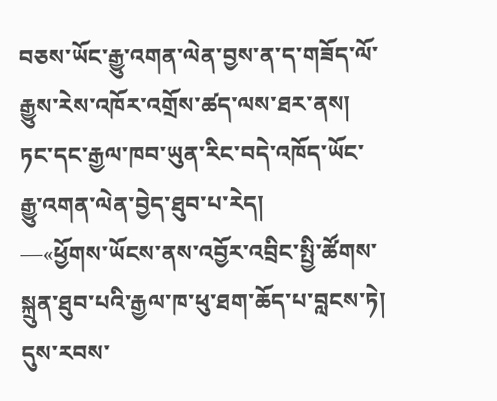བཅས་ཡོང་རྒྱུ་འགན་ལེན་བྱས་ན་ད་གཟོད་ལོ་རྒྱུས་རེས་འཁོར་འགྲོས་ཚད་ལས་ཐར་ནས། ཏང་དང་རྒྱལ་ཁབ་ཡུན་རིང་བདེ་འཁོད་ཡོང་རྒྱུ་འགན་ལེན་བྱེད་ཐུབ་པ་རེད།
—«ཕྱོགས་ཡོངས་ནས་འབྱོར་འབྲིང་སྤྱི་ཚོགས་སྐྲུན་ཐུབ་པའི་རྒྱལ་ཁ་ཕུ་ཐག་ཆོད་པ་བླངས་ཏེ། དུས་རབས་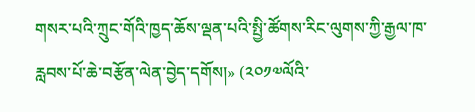གསར་པའི་ཀྲུང་གོའི་ཁྱད་ཆོས་ལྡན་པའི་སྤྱི་ཚོགས་རིང་ལུགས་ཀྱི་རྒྱལ་ཁ་རླབས་པོ་ཆེ་བརྩོན་ལེན་བྱེད་དགོས།» (༢༠༡༧ལོའི་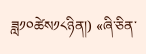ཟླ༡༠ཚེས༡༨ཉིན།) «ཞི་ཅིན་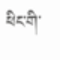ཕིང་གི་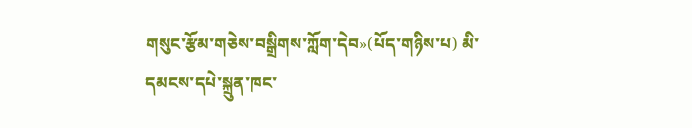གསུང་རྩོམ་གཅེས་བསྒྲིགས་ཀློག་དེབ»(པོད་གཉིས་པ) མི་དམངས་དཔེ་སྐྲུན་ཁང་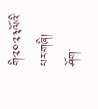གི༢༠༢༣ལོའི་པར་གཞི། ཤོག་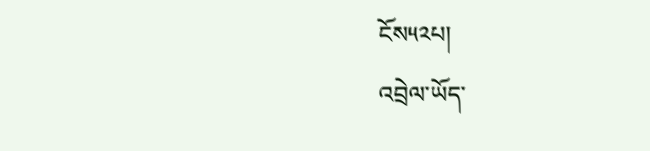ངོས༥༢པ།
འབྲེལ་ཡོད་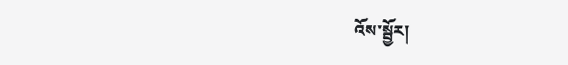འོས་སྦྱོར།